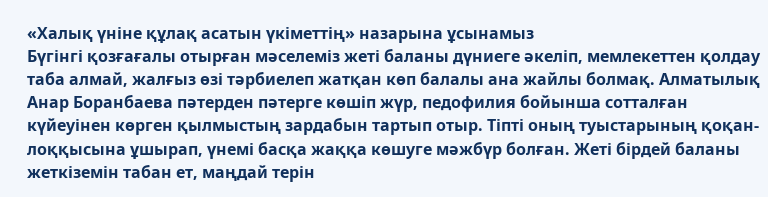«Халық үніне құлақ асатын үкіметтің» назарына ұсынамыз
Бүгінгі қозғағалы отырған мәселеміз жеті баланы дүниеге әкеліп, мемлекеттен қолдау таба алмай, жалғыз өзі тәрбиелеп жатқан көп балалы ана жайлы болмақ. Алматылық Анар Боранбаева пәтерден пәтерге көшіп жүр, педофилия бойынша сотталған күйеуінен көрген қылмыстың зардабын тартып отыр. Тіпті оның туыстарының қоқан-лоққысына ұшырап, үнемі басқа жаққа көшуге мәжбүр болған. Жеті бірдей баланы жеткіземін табан ет, маңдай терін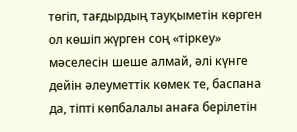төгіп, тағдырдың тауқыметін көрген ол көшіп жүрген соң «тіркеу» мәселесін шеше алмай, әлі күнге дейін әлеуметтік көмек те, баспана да, тіпті көпбалалы анаға берілетін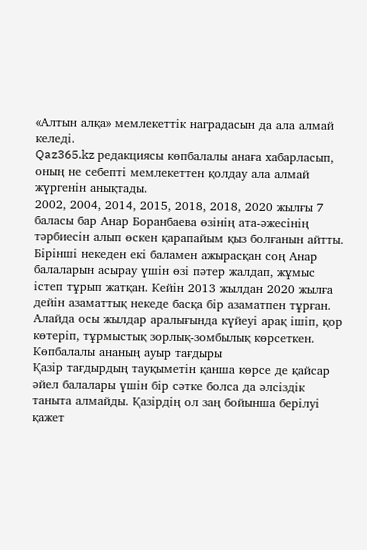«Алтын алқа» мемлекеттік наградасын да ала алмай келеді.
Qaz365.kz редакциясы көпбалалы анаға хабарласып, оның не себепті мемлекеттен қолдау ала алмай жүргенін анықтады.
2002, 2004, 2014, 2015, 2018, 2018, 2020 жылғы 7 баласы бар Анар Боранбаева өзінің ата-әжесінің тәрбиесін алып өскен қарапайым қыз болғанын айтты. Бірінші некеден екі баламен ажырасқан соң Анар балаларын асырау үшін өзі пәтер жалдап, жұмыс істеп тұрып жатқан. Кейін 2013 жылдан 2020 жылға дейін азаматтық некеде басқа бір азаматпен тұрған. Алайда осы жылдар аралығында күйеуі арақ ішіп, қор көтеріп, тұрмыстық зорлық-зомбылық көрсеткен.
Көпбалалы ананың ауыр тағдыры
Қазір тағдырдың тауқыметін қанша көрсе де қайсар әйел балалары үшін бір сәтке болса да әлсіздік таныта алмайды. Қазірдің ол заң бойынша берілуі қажет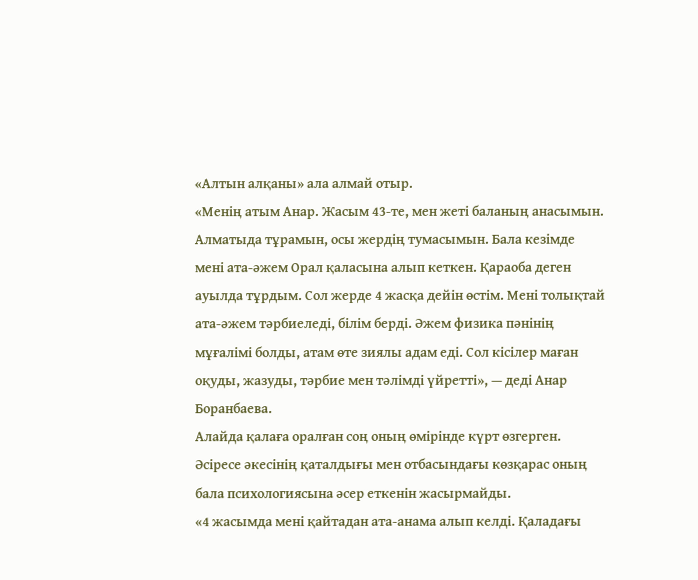«Алтын алқаны» ала алмай отыр.
«Менің атым Анар. Жасым 43-те, мен жеті баланың анасымын. Алматыда тұрамын, осы жердің тумасымын. Бала кезімде мені ата-әжем Орал қаласына алып кеткен. Қараоба деген ауылда тұрдым. Сол жерде 4 жасқа дейін өстім. Мені толықтай ата-әжем тәрбиеледі, білім берді. Әжем физика пәнінің мұғалімі болды, атам өте зиялы адам еді. Сол кісілер маған оқуды, жазуды, тәрбие мен тәлімді үйретті», — деді Анар Боранбаева.
Алайда қалаға оралған соң оның өмірінде күрт өзгерген. Әсіресе әкесінің қаталдығы мен отбасындағы көзқарас оның бала психологиясына әсер еткенін жасырмайды.
«4 жасымда мені қайтадан ата-анама алып келді. Қаладағы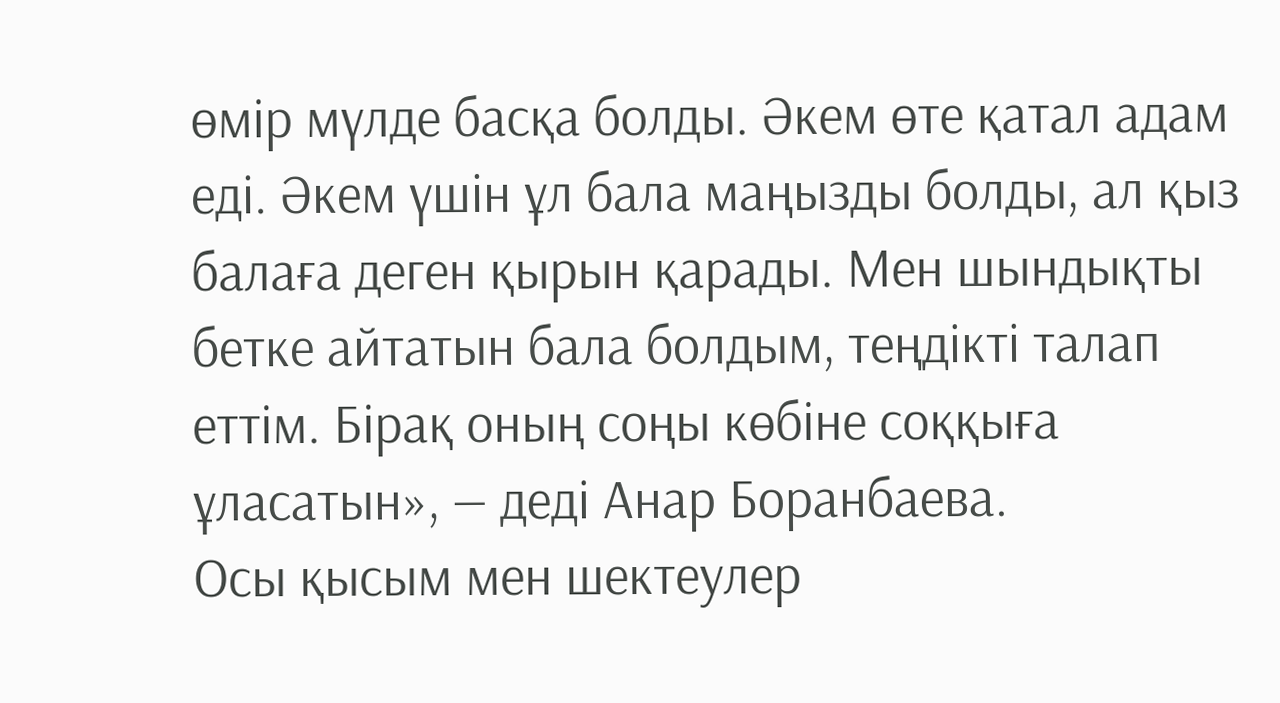өмір мүлде басқа болды. Әкем өте қатал адам еді. Әкем үшін ұл бала маңызды болды, ал қыз балаға деген қырын қарады. Мен шындықты бетке айтатын бала болдым, теңдікті талап еттім. Бірақ оның соңы көбіне соққыға ұласатын», — деді Анар Боранбаева.
Осы қысым мен шектеулер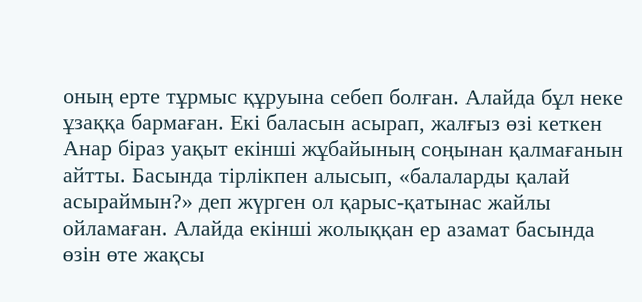оның ерте тұрмыс құруына себеп болған. Алайда бұл неке ұзаққа бармаған. Екі баласын асырап, жалғыз өзі кеткен Анар біраз уақыт екінші жұбайының соңынан қалмағанын айтты. Басында тірлікпен алысып, «балаларды қалай асыраймын?» деп жүрген ол қарыс-қатынас жайлы ойламаған. Алайда екінші жолыққан ер азамат басында өзін өте жақсы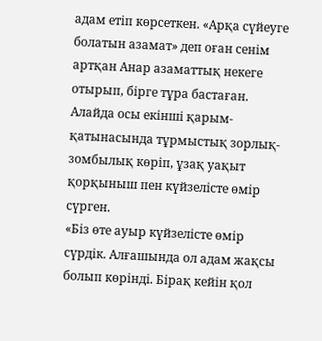адам етіп көрсеткен. «Арқа сүйеуге болатын азамат» деп оған сенім артқан Анар азаматтық некеге отырып, бірге тұра бастаған. Алайда осы екінші қарым-қатынасында тұрмыстық зорлық-зомбылық көріп, ұзақ уақыт қорқыныш пен күйзелісте өмір сүрген.
«Біз өте ауыр күйзелісте өмір сүрдік. Алғашында ол адам жақсы болып көрінді. Бірақ кейін қол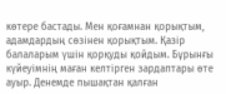көтере бастады. Мен қоғамнан қорықтым, адамдардың сөзінен қорықтым. Қазір балаларым үшін қорқуды қойдым. Бұрынғы күйеуімнің маған келтірген зардаптары өте ауыр. Денемде пышақтан қалған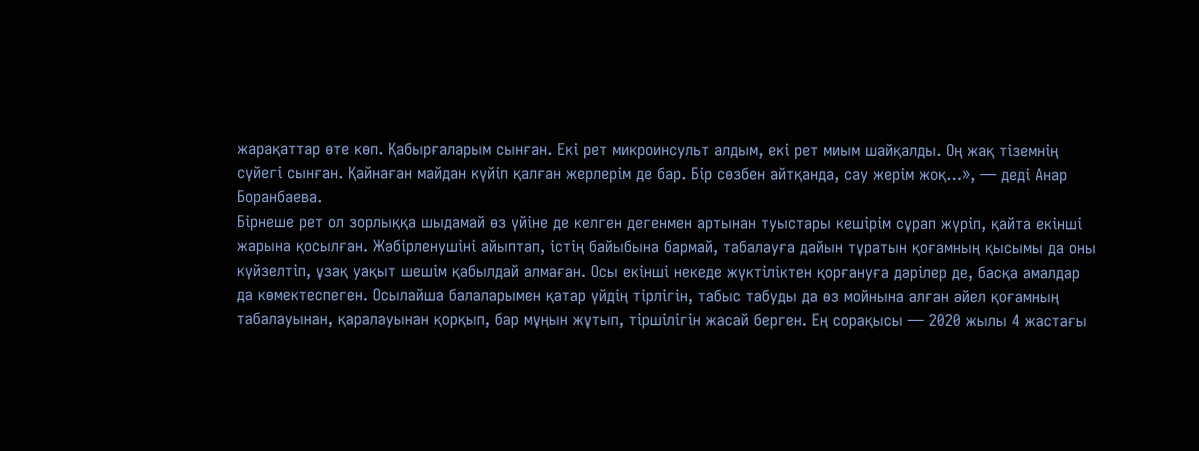жарақаттар өте көп. Қабырғаларым сынған. Екі рет микроинсульт алдым, екі рет миым шайқалды. Оң жақ тіземнің сүйегі сынған. Қайнаған майдан күйіп қалған жерлерім де бар. Бір сөзбен айтқанда, сау жерім жоқ…», — деді Анар Боранбаева.
Бірнеше рет ол зорлыққа шыдамай өз үйіне де келген дегенмен артынан туыстары кешірім сұрап жүріп, қайта екінші жарына қосылған. Жәбірленушіні айыптап, істің байыбына бармай, табалауға дайын тұратын қоғамның қысымы да оны күйзелтіп, ұзақ уақыт шешім қабылдай алмаған. Осы екінші некеде жүктіліктен қорғануға дәрілер де, басқа амалдар да көмектеспеген. Осылайша балаларымен қатар үйдің тірлігін, табыс табуды да өз мойнына алған әйел қоғамның табалауынан, қаралауынан қорқып, бар мұңын жұтып, тіршілігін жасай берген. Ең сорақысы — 2020 жылы 4 жастағы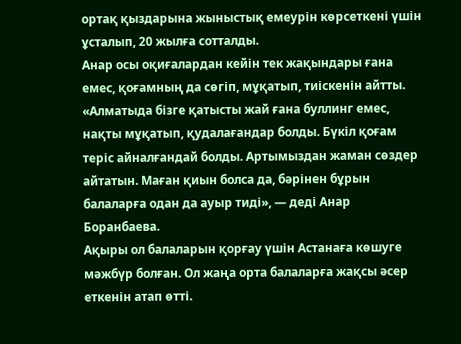ортақ қыздарына жыныстық емеурін көрсеткені үшін ұсталып, 20 жылға сотталды.
Анар осы оқиғалардан кейін тек жақындары ғана емес, қоғамның да сөгіп, мұқатып, тиіскенін айтты.
«Алматыда бізге қатысты жай ғана буллинг емес, нақты мұқатып, қудалағандар болды. Бүкіл қоғам теріс айналғандай болды. Артымыздан жаман сөздер айтатын. Маған қиын болса да, бәрінен бұрын балаларға одан да ауыр тиді», — деді Анар Боранбаева.
Ақыры ол балаларын қорғау үшін Астанаға көшуге мәжбүр болған. Ол жаңа орта балаларға жақсы әсер еткенін атап өтті.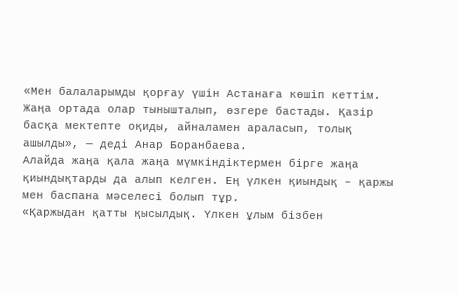«Мен балаларымды қорғау үшін Астанаға көшіп кеттім. Жаңа ортада олар тынышталып, өзгере бастады. Қазір басқа мектепте оқиды, айналамен араласып, толық ашылды», — деді Анар Боранбаева.
Алайда жаңа қала жаңа мүмкіндіктермен бірге жаңа қиындықтарды да алып келген. Ең үлкен қиындық – қаржы мен баспана мәселесі болып тұр.
«Қаржыдан қатты қысылдық. Үлкен ұлым бізбен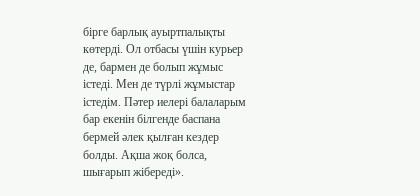бірге барлық ауыртпалықты көтерді. Ол отбасы үшін курьер де, бармен де болып жұмыс істеді. Мен де түрлі жұмыстар істедім. Пәтер иелері балаларым бар екенін білгенде баспана бермей әлек қылған кездер болды. Ақша жоқ болса, шығарып жібереді».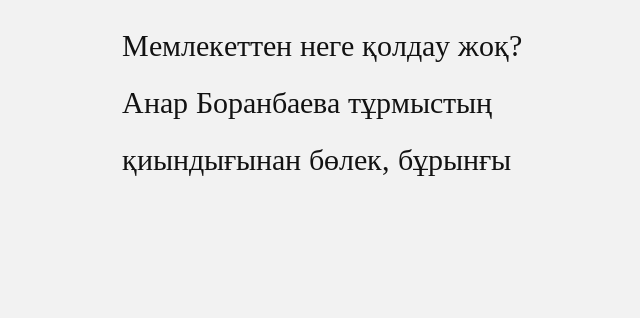Мемлекеттен неге қолдау жоқ?
Анар Боранбаева тұрмыстың қиындығынан бөлек, бұрынғы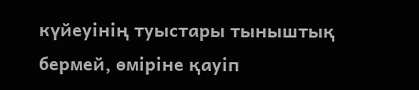күйеуінің туыстары тыныштық бермей, өміріне қауіп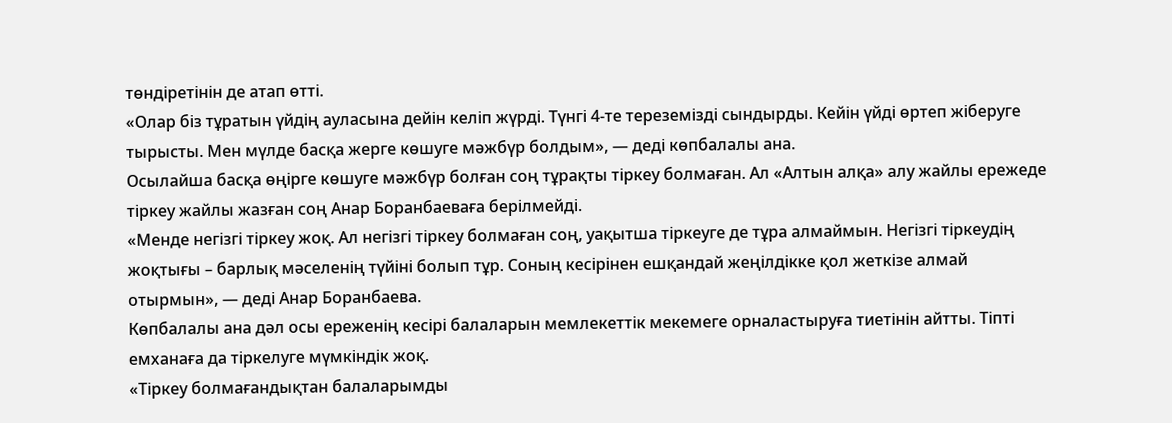төндіретінін де атап өтті.
«Олар біз тұратын үйдің ауласына дейін келіп жүрді. Түнгі 4-те тереземізді сындырды. Кейін үйді өртеп жіберуге тырысты. Мен мүлде басқа жерге көшуге мәжбүр болдым», — деді көпбалалы ана.
Осылайша басқа өңірге көшуге мәжбүр болған соң тұрақты тіркеу болмаған. Ал «Алтын алқа» алу жайлы ережеде тіркеу жайлы жазған соң Анар Боранбаеваға берілмейді.
«Менде негізгі тіркеу жоқ. Ал негізгі тіркеу болмаған соң, уақытша тіркеуге де тұра алмаймын. Негізгі тіркеудің жоқтығы – барлық мәселенің түйіні болып тұр. Соның кесірінен ешқандай жеңілдікке қол жеткізе алмай отырмын», — деді Анар Боранбаева.
Көпбалалы ана дәл осы ереженің кесірі балаларын мемлекеттік мекемеге орналастыруға тиетінін айтты. Тіпті емханаға да тіркелуге мүмкіндік жоқ.
«Тіркеу болмағандықтан балаларымды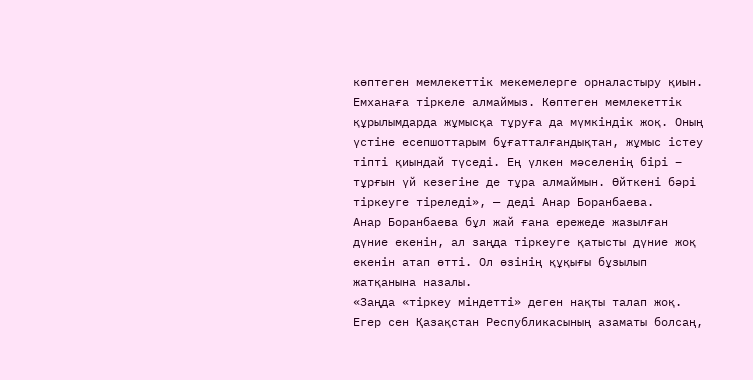көптеген мемлекеттік мекемелерге орналастыру қиын. Емханаға тіркеле алмаймыз. Көптеген мемлекеттік құрылымдарда жұмысқа тұруға да мүмкіндік жоқ. Оның үстіне есепшоттарым бұғатталғандықтан, жұмыс істеу тіпті қиындай түседі. Ең үлкен мәселенің бірі – тұрғын үй кезегіне де тұра алмаймын. Өйткені бәрі тіркеуге тіреледі», — деді Анар Боранбаева.
Анар Боранбаева бұл жай ғана ережеде жазылған дүние екенін, ал заңда тіркеуге қатысты дүние жоқ екенін атап өтті. Ол өзінің құқығы бұзылып жатқанына назалы.
«Заңда «тіркеу міндетті» деген нақты талап жоқ. Егер сен Қазақстан Республикасының азаматы болсаң,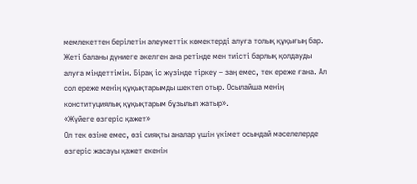мемлекеттен берілетін әлеуметтік көмектерді алуға толық құқығың бар. Жеті баланы дүниеге әкелген ана ретінде мен тиісті барлық қолдауды алуға міндеттімін. Бірақ іс жүзінде тіркеу – заң емес, тек ереже ғана. Ал сол ереже менің құқықтарымды шектеп отыр. Осылайша менің конституциялық құқықтарым бұзылып жатыр».
«Жүйеге өзгеріс қажет»
Ол тек өзіне емес, өзі сияқты аналар үшін үкімет осындай мәселелерде өзгеріс жасауы қажет екенін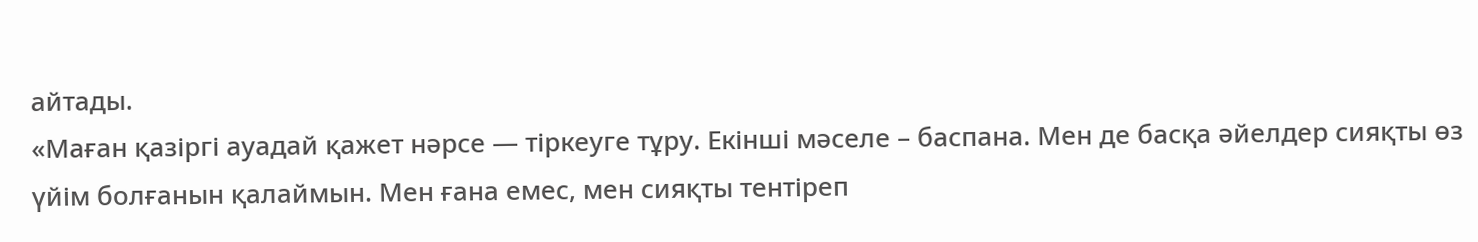айтады.
«Маған қазіргі ауадай қажет нәрсе — тіркеуге тұру. Екінші мәселе – баспана. Мен де басқа әйелдер сияқты өз үйім болғанын қалаймын. Мен ғана емес, мен сияқты тентіреп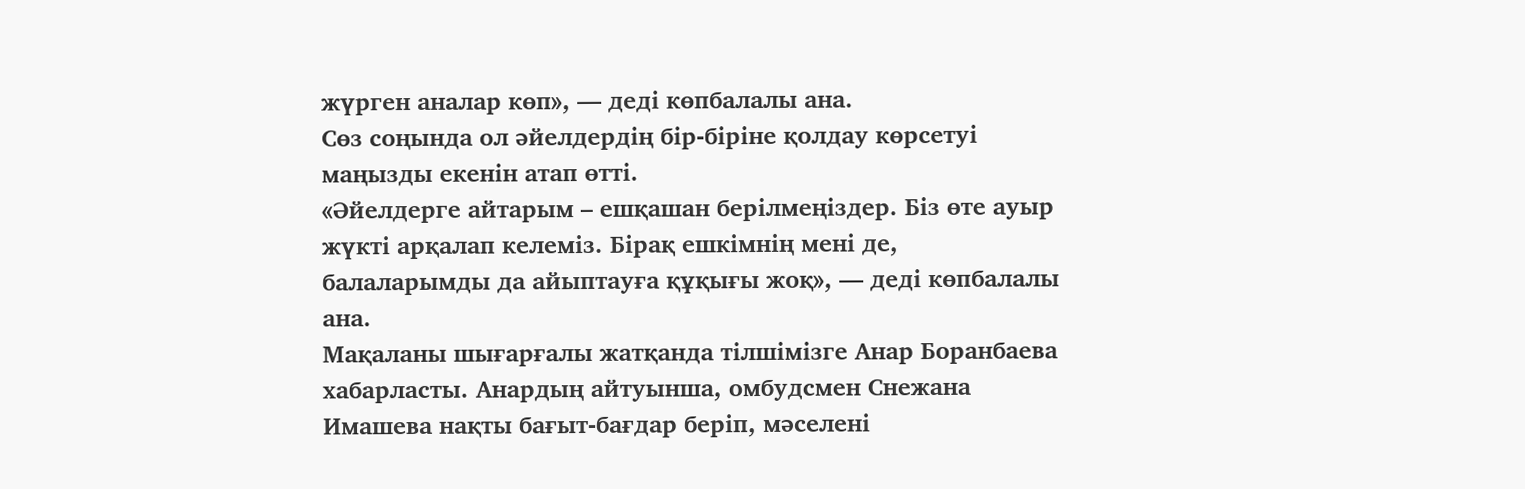жүрген аналар көп», — деді көпбалалы ана.
Сөз соңында ол әйелдердің бір-біріне қолдау көрсетуі маңызды екенін атап өтті.
«Әйелдерге айтарым – ешқашан берілмеңіздер. Біз өте ауыр жүкті арқалап келеміз. Бірақ ешкімнің мені де, балаларымды да айыптауға құқығы жоқ», — деді көпбалалы ана.
Мақаланы шығарғалы жатқанда тілшімізге Анар Боранбаева хабарласты. Анардың айтуынша, омбудсмен Снежана Имашева нақты бағыт-бағдар беріп, мәселені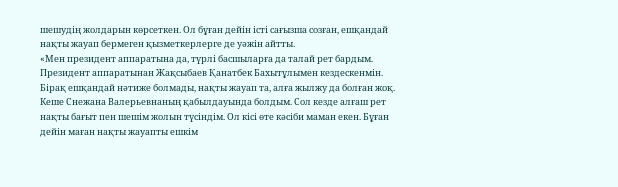шешудің жолдарын көрсеткен. Ол бұған дейін істі сағызша созған, ешқандай нақты жауап бермеген қызметкерлерге де уәжін айтты.
«Мен президент аппаратына да, түрлі басшыларға да талай рет бардым. Президент аппаратынан Жақсыбаев Қанатбек Бахытұлымен кездескенмін. Бірақ ешқандай нәтиже болмады, нақты жауап та, алға жылжу да болған жоқ. Кеше Снежана Валерьевнаның қабылдауында болдым. Сол кезде алғаш рет нақты бағыт пен шешім жолын түсіндім. Ол кісі өте кәсіби маман екен. Бұған дейін маған нақты жауапты ешкім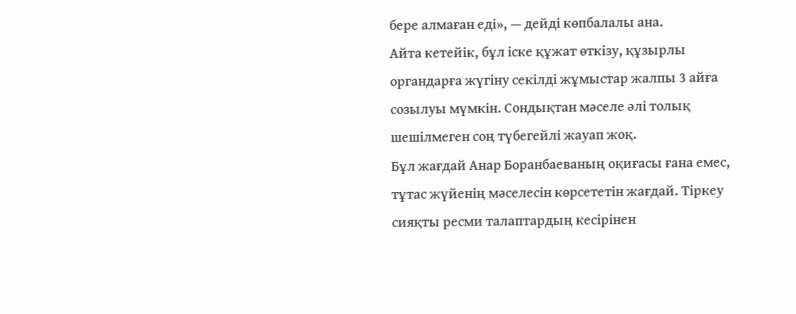бере алмаған еді», — дейді көпбалалы ана.
Айта кетейік, бұл іске құжат өткізу, құзырлы органдарға жүгіну секілді жұмыстар жалпы 3 айға созылуы мүмкін. Сондықтан мәселе әлі толық шешілмеген соң түбегейлі жауап жоқ.
Бұл жағдай Анар Боранбаеваның оқиғасы ғана емес, тұтас жүйенің мәселесін көрсететін жағдай. Тіркеу сияқты ресми талаптардың кесірінен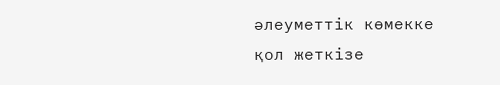әлеуметтік көмекке қол жеткізе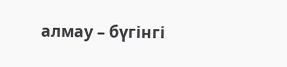алмау – бүгінгі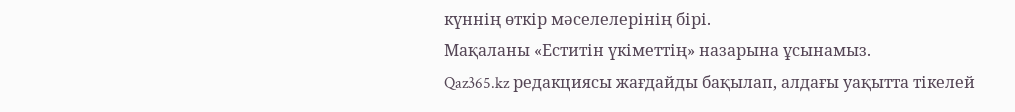күннің өткір мәселелерінің бірі.
Мақаланы «Еститін үкіметтің» назарына ұсынамыз.
Qaz365.kz редакциясы жағдайды бақылап, алдағы уақытта тікелей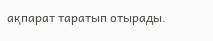ақпарат таратып отырады.